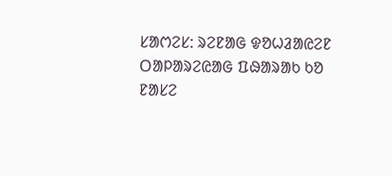ᱥᱟᱬᱮᱥ: ᱨᱮᱱᱟᱜ ᱫᱚᱦᱲᱟᱭᱮᱱ ᱛᱟᱞᱟᱨᱮᱭᱟᱜ ᱯᱷᱟᱨᱟᱠ ᱠᱚ
ᱱᱟᱥᱮ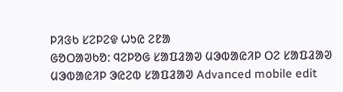ᱞᱤᱝᱠ ᱥᱮᱞᱮᱫ ᱦᱩᱭ ᱮᱱᱟ
ᱜᱚᱛᱟᱣᱠᱚ: ᱧᱮᱞᱚᱜ ᱥᱟᱯᱲᱟᱣ ᱢᱳᱵᱟᱭᱤᱞ ᱛᱮ ᱥᱟᱯᱲᱟᱣ ᱢᱳᱵᱟᱭᱤᱞ ᱳᱭᱮᱵ ᱥᱟᱯᱲᱟᱣ Advanced mobile edit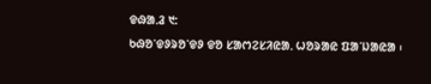ᱫᱷᱟᱹᱲ ᱑:
ᱠᱷᱚᱸᱫᱽᱨᱚᱸᱫᱽ ᱫᱚ ᱥᱟᱬᱮᱥᱤᱭᱟᱹ ᱦᱚᱨᱟᱭ ᱯᱟᱸᱡᱟᱭᱟ ᱾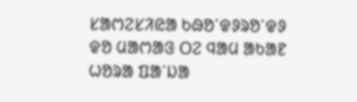ᱥᱟᱬᱮᱥᱤᱭᱟ ᱠᱷᱚᱸᱫᱽᱨᱚᱸᱫᱽ ᱫᱚ ᱢᱟᱬᱟᱝ ᱛᱮ ᱧᱟᱢ ᱟᱠᱟᱱ ᱦᱚᱨᱟ ᱯᱟᱸᱡᱟ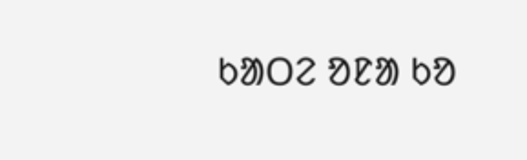ᱠᱟᱛᱮ ᱚᱱᱟ ᱠᱚ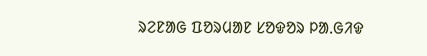ᱨᱮᱱᱟᱜ ᱯᱚᱨᱢᱟᱱ ᱥᱚᱫᱚᱨ ᱞᱟᱹᱜᱤᱫ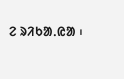ᱮ ᱨᱤᱠᱟᱹᱭᱟ ᱾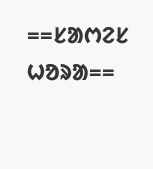==ᱥᱟᱬᱮᱥ ᱦᱚᱨᱟ==